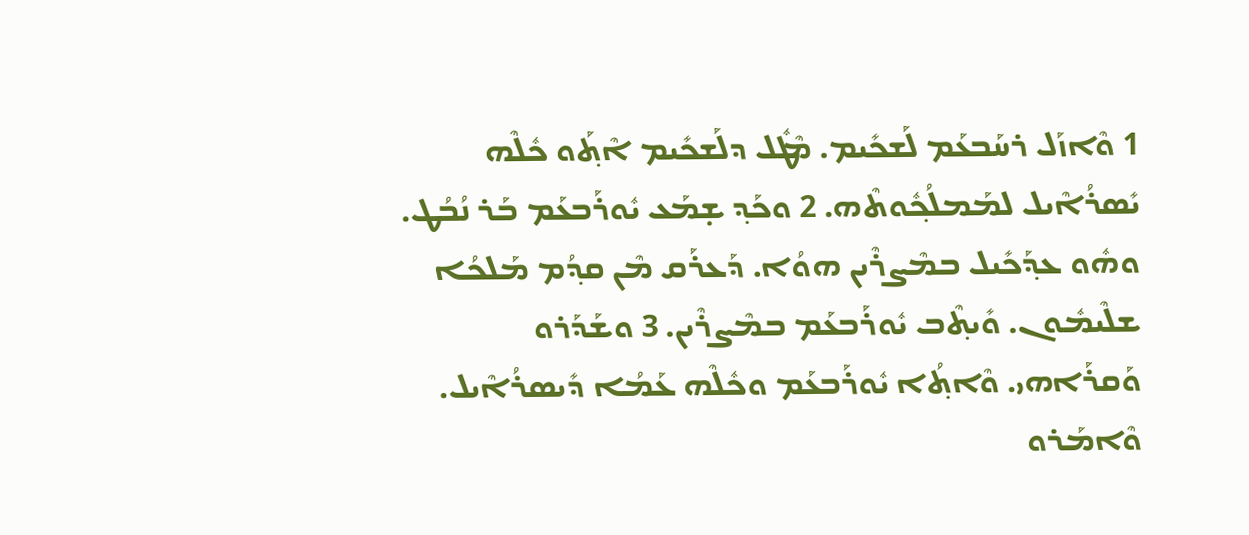1 ܘܶܐܙܰܠ ܪܚܰܒܥܰܡ ܠܰܫܟܺܝܡ. ܡܶܛܽܠ ܕܠܰܫܟܺܝܡ ܐܶܬ݂ܰܘ ܟܽܠܶܗ ܝܺܣܪܳܐܶܝܠ ܠܡܰܡܠܳܟ݂ܽܘܬܶܗ. 2 ܘܟܰܕ݂ ܫ̣ܡܰܥ ܝܽܘܪܰܒܥܰܡ ܒܰܪ ܢܳܒܳܛ. ܘܗܽܘ ܥܕ݂ܰܟܺܝܠ ܒܡܶܨܪܶܝܢ ܗܘܳܐ. ܕܰܥܪܰܩ ܡܶܢ ܩܕ݂ܳܡ ܡܰܠܟܳܐ ܫܠܶܝܡܽܘܢ. ܘܺܝܬ݂ܶܒ ܝܽܘܪܰܒܥܰܡ ܒܡܶܨܪܶܝܢ. 3 ܘܫܰܕܰܪܘ ܘܰܩܪܰܐܗܝ. ܘܶܐܬ݂ܳܐ ܝܽܘܪܰܒܥܰܡ ܘܟܽܠܶܗ ܥܰܡܳܐ ܕܺܝܣܪܳܐܶܝܠ. ܘܶܐܡܰܪܘ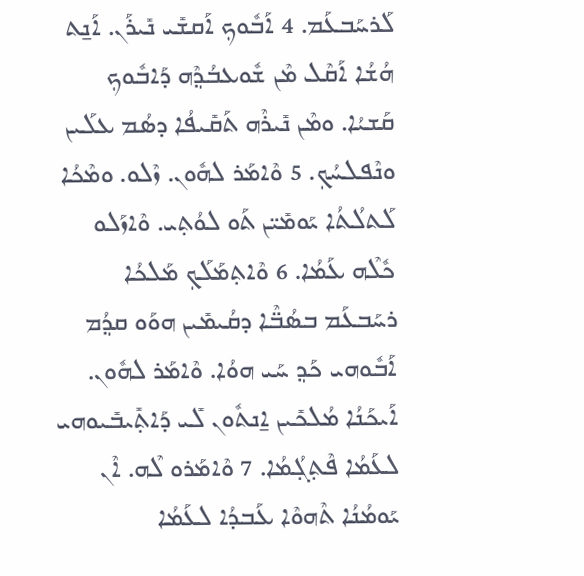ܠܰܪܚܰܒܥܰܡ. 4 ܐܰܒܽܘܟ݂ ܐܰܩܫܺܝ ܢܺܝܪܰܢ. ܐܰܢ̱ܬ ܗܳܫܳܐ ܐܰܩܶܠ ܡܶܢ ܫܽܘܥܒܳܕ݂ܶܗ ܕܰܐܒܽܘܟ݂ ܩܰܫܝܳܐ. ܘܡܶܢ ܢܺܝܪܶܗ ܬܰܩܺܝܦܳܐ ܕܣܳܡ ܥܠܰܝܢ ܘܢܶܦܠܚܳܟ݂. 5 ܘܶܐܡܰܪ ܠܗܽܘܢ. ܙܶܠܘ. ܘܡܶܟܳܐ ܠܰܬܠܳܬܳܐ ܝܰܘܡܺܝ̈ܢ ܬܰܘ ܠܘܳܬ݂ܝ. ܘܶܐܙܰܠܘ ܟܽܠܶܗ ܥܰܡܳܐ. 6 ܘܶܐܬ݂ܡܰܠܰܟ݂ ܡܰܠܟܳܐ ܪܚܰܒܥܰܡ ܒܣܳܒ̈ܶܐ ܕܩܳܝܡܺܝܢ ܗܘܰܘ ܩܕ݂ܳܡ ܐܰܒܽܘܗܝ ܟܰܕ݂ ܚܰܝ ܗܘܳܐ. ܘܶܐܡܰܪ ܠܗܽܘܢ. ܐܰܝܟܰܢܳܐ ܡܳܠܟܺܝܢ ܐ̱ܢܬܽܘܢ ܠܺܝ ܕܰܐܬ݂ܺܝܒܺܝܘܗܝ ܠܥܰܡܳܐ ܦܶܬ݂ܓ݂ܳܡܳܐ. 7 ܘܶܐܡܰܪܘ ܠܶܗ. ܐܶܢ ܝܰܘܡܳܢܳܐ ܬܶܗܘܶܐ ܥܰܒܕܳܐ ܠܥܰܡܳܐ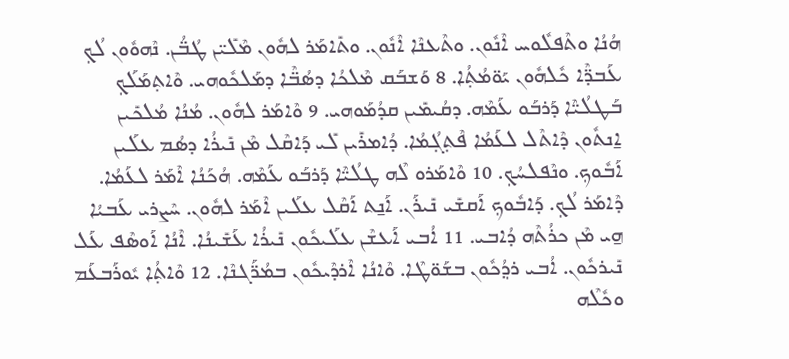ܗܳܢܳܐ ܘܬܶܦܠܽܘܚ ܐܶܢܽܘܢ. ܘܬܶܥܢܶܐ ܐܶܢܽܘܢ. ܘܬܺܐܡܰܪ ܠܗܽܘܢ ܡܶܠܺܝ̈ܢ ܛܳܒ̈ܳܢ. ܢܶܗܘܽܘܢ ܠܳܟ݂ ܥܰܒܕ̈ܶܐ ܟܽܠܗܽܘܢ ܝܰܘ̈ܡܳܬ݂ܳܐ. 8 ܘܰܫܒܰܩ ܡܶܠܟܳܐ ܕܣܳܒ̈ܶܐ ܕܡܰܠܟܽܘܗܝ. ܘܶܐܬ݂ܡܰܠܰܟ݂ ܒܰܛܠܳܝ̈ܶܐ ܕܰܪܒܰܘ ܥܰܡܶܗ. ܕܩܳܝܡܺܝܢ ܩܕܳܡܰܘܗܝ. 9 ܘܶܐܡܰܪ ܠܗܽܘܢ. ܡܳܢܳܐ ܡܳܠܟܺܝܢ ܐ̱ܢܬܽܘܢ ܕܶܐܬܶܠ ܠܥܰܡܳܐ ܦܶܬ݂ܓ݂ܳܡܳܐ. ܕܳܐܡܪܺܝܢ ܠܺܝ ܕܰܐܩܶܠ ܡܶܢ ܢܺܝܪܳܐ ܕܣܳܡ ܥܠܰܝܢ ܐܰܒܽܘܟ݂. ܘܢܶܦܠܚܳܟ݂. 10 ܘܶܐܡܰܪܘ ܠܶܗ ܛܠܳܝ̈ܶܐ ܕܰܪܒܰܘ ܥܰܡܶܗ. ܗܳܟܰܢܳܐ ܐܶܡܰܪ ܠܥܰܡܳܐ. ܕܶܐܡܰܪ ܠܳܟ݂. ܕܰܐܒܽܘܟ݂ ܐܰܩܫܺܝ ܢܺܝܪܰܢ. ܐܰܢ̱ܬ ܐܰܩܶܠ ܥܠܰܝܢ ܐܶܡܰܪ ܠܗܽܘܢ. ܚܶܨܪܝ ܥܰܒܝܳܐ ܗ̱ܝ ܡܶܢ ܟܪܳܬܶܗ ܕܳܐܒܝ. 11 ܐܳܒܝ ܐܰܥܫܶܢ ܥܠܰܝܟܽܘܢ ܢܺܝܪܳܐ ܥܰܫܺܝܢܳܐ. ܐܶܢܳܐ ܐܰܘܣܶܦ ܥܰܠ ܢܺܝܪܟܽܘܢ. ܐܳܒܝ ܪܕ݂ܳܟܽܘܢ ܒܫܰܘ̈ܛܶܐ. ܘܶܐܢܳܐ ܐܶܪܕܶܝܟܽܘܢ ܒܡܳܖ̈ܰܓܢܶܐ. 12 ܘܶܐܬ݂ܳܐ ܝܽܘܪܰܒܥܰܡ ܘܟܽܠܶܗ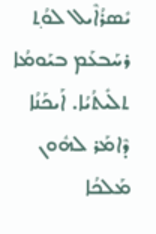ܝܺܣܪܳܐܶܝܠ ܠܘܳܬ݂ ܪܚܰܒܥܰܡ ܒܝܰܘܡܳܐ ܬܠܺܝܬܳܝܳܐ. ܐܰܝܟܰܢܳܐ ܕܶܐܡܰܪ ܠܗܽܘܢ ܡܰܠܟܳܐ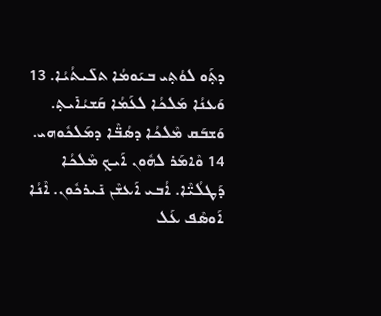ܕܬ݂ܰܘ ܠܘܳܬ݂ܝ ܒܝܰܘܡܳܐ ܬܠܺܝܬܳܝܳܐ. 13 ܘܰܥܢܳܐ ܡܰܠܟܳܐ ܠܥܰܡܳܐ ܩܰܫܝܳܐܺܝܬ݂. ܘܰܫܒܰܩ ܡܶܠܟܳܐ ܕܣܳܒ̈ܶܐ ܕܡܰܠܟܽܘܗܝ. 14 ܘܶܐܡܰܪ ܠܗܽܘܢ ܐܰܝܟ݂ ܡܶܠܟܳܐ ܕܰܛܠܳܝ̈ܶܐ. ܐܳܒܝ ܐܰܥܫܶܢ ܢܺܝܪܟܽܘܢ. ܐܶܢܳܐ ܐܰܘܣܶܦ ܥܰܠ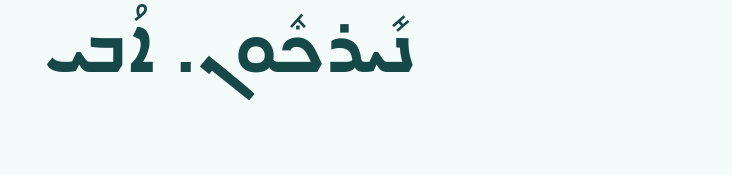ܢܺܝܪܟܽܘܢ. ܐܳܒܝ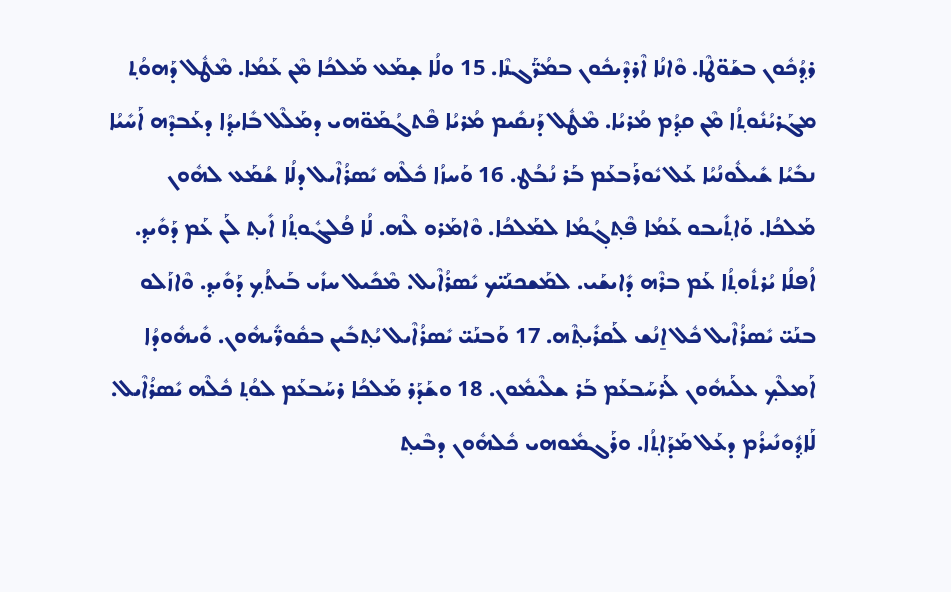ܪܕ݂ܳܟܽܘܢ ܒܫܰܘ̈ܛܶܐ. ܘܶܐܢܳܐ ܐܶܪܕܶܝܟܽܘܢ ܒܡܳܖ̈ܰܓܢܶܐ. 15 ܘܠܳܐ ܫ̣ܡܰܥ ܡܰܠܟܳܐ ܡܶܢ ܥܰܡܳܐ. ܡܶܛܽܠ ܕܰܗܘܳܬ݂ ܡܓܰܪܝܳܢܽܘܬ݂ܳܐ ܡܶܢ ܩܕ݂ܳܡ ܡܳܪܝܳܐ. ܡܶܛܽܠ ܕܰܢܩܺܝܡ ܡܳܪܝܳܐ ܦܶܬܓܳܡܰܘ̈ܗܝ ܕܡܰܠܶܠ ܒܺܐܝܕ݂ܳܐ ܕܥܰܒܕܶܗ ܐܰܚܺܝܳܐ ܢܒܺܝܳܐ ܫܺܝܠܽܘܢܳܝܳܐ ܥܰܠ ܝܽܘܪܰܒܥܰܡ ܒܰܪ ܢܳܒܳܛ. 16 ܘܰܚܙܳܐ ܟܽܠܶܗ ܝܺܣܪܳܐܶܝܠ ܕܠܳܐ ܫܳܡܰܥ ܠܗܽܘܢ ܡܰܠܟܳܐ. ܘܰܐܬ݂ܺܝܒܘ ܥܰܡܳܐ ܦܶܬ݂ܓ݂ܳܡܳܐ ܠܡܰܠܟܳܐ. ܘܶܐܡܰܪܘ ܠܶܗ. ܠܳܐ ܦܳܠܓܽܘܬ݂ܳܐ ܐܺܝܬ݂ ܠܰܢ ܥܰܡ ܕܰܘܺܝܕ݂. ܐܳܦܠܳܐ ܝܳܪܬܽܘܬ݂ܳܐ ܥܰܡ ܒܪܶܗ ܕܺܐܝܫܰܝ. ܠܡܰܫܟܢܰܝ̈ܟ ܝܺܣܪܳܐܶܝܠ. ܡܶܟܺܝܠ ܚܙܺܝ ܒܰܝܬܳܟ݂ ܕܰܘܺܝܕ݂. ܘܶܐܙܰܠܘ ܒܢܰܝ̈ ܝܺܣܪܳܐܶܝܠ ܟܽܠ ܐ̱ܢܳܫ ܠܰܩܪܺܝܬ݂ܶܗ. 17 ܘܰܒܢܰܝ̈ ܝܺܣܪܳܐܶܝܠ ܝܳܬ݂ܒܺܝܢ ܒܩܽܘܖ̈ܺܝܗܽܘܢ. ܘܺܝܗܽܘܕܳܐ ܐܰܡܠܶܟ݂ ܥܠܰܝܗܽܘܢ ܠܰܪܚܰܒܥܰܡ ܒܰܪ ܫܠܶܝܡܽܘܢ. 18 ܘܫܰܕܰܪ ܡܰܠܟܳܐ ܪܚܰܒܥܰܡ ܠܘܳܬ݂ ܟܽܠܶܗ ܝܺܣܪܳܐܶܝܠ. ܠܰܐܕ݂ܽܘܢܺܝܪܳܡ ܕܥܰܠ ܡܰܕܰܐܬ݂ܳܐ. ܘܪܰܓܡܽܘܗܝ ܟܽܠܗܽܘܢ ܕܒܶܝܬ݂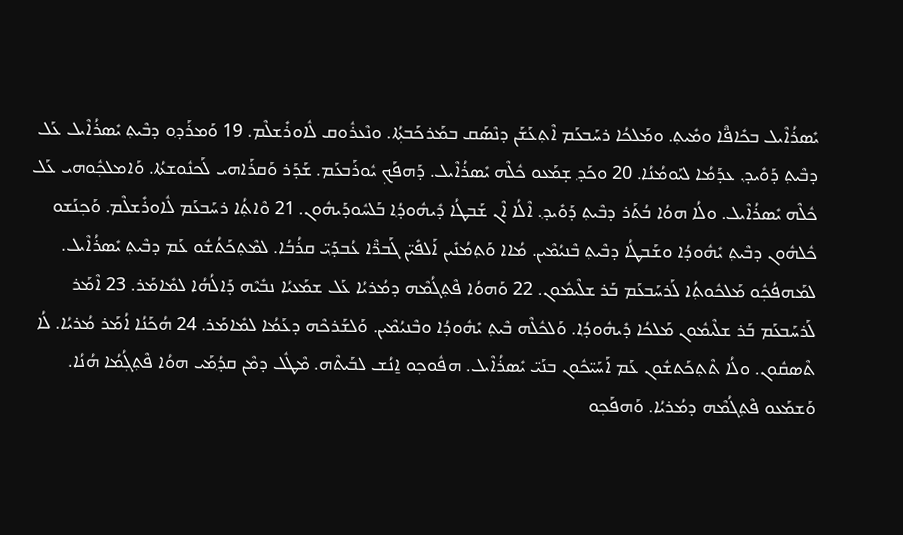ܝܺܣܪܳܐܶܝܠ ܒܟܺܐܦ̈ܶܐ ܘܡܺܝܬ݂. ܘܡܰܠܟܳܐ ܪܚܰܒܥܰܡ ܐܶܬ݂ܥܰܫܰܢ ܕܢܶܣܰܩ ܒܡܰܪܟܰܒܬ݂ܳܐ. ܘܢܶܥܪܽܘܩ ܠܽܐܘܪܺܫܠܶܡ. 19 ܘܰܡܪܰܕ݂ܘ ܕܒܶܝܬ݂ ܝܺܣܪܳܐܶܝܠ ܥܰܠ ܕܒܶܝܬ݂ ܕܰܘܺܝܕ݂. ܥܕܰܡܳܐ ܠܝܰܘܡܳܢܳܐ. 20 ܘܟܰܕ݂ ܫ̣ܡܰܥܘ ܟܽܠܶܗ ܝܺܣܪܳܐܶܝܠ. ܕܰܗܦܰܟ݂ ܝܽܘܪܰܒܥܰܡ. ܫܰܕܰܪ ܘܰܩܪܰܐܗܝ ܠܰܟܢܽܘܫܬܳܐ. ܘܰܐܡܠܟ݂ܽܘܗܝ ܥܰܠ ܟܽܠܶܗ ܝܺܣܪܳܐܶܝܠ. ܘܠܳܐ ܗܘܳܐ ܒܳܬܰܪ ܕܒܶܝܬ݂ ܕܰܘܺܝܕ݂. ܐܶܠܳܐ ܐܶܢ ܫܰܒܛܳܐ ܕܺܝܗܽܘܕ݂ܳܐ ܒܰܠܚܽܘܕܰܝܗܽܘܢ. 21 ܘܶܐܬ݂ܳܐ ܪܚܰܒܥܰܡ ܠܽܐܘܪܺܫܠܶܡ. ܘܰܟ݂ܢܰܫܘ ܟܽܠܗܽܘܢ ܕܒܶܝܬ݂ ܝܺܗܽܘܕܳܐ ܘܫܰܒܛܳܐ ܕܒܶܝܬ݂ ܒܶܢܝܳܡܶܝܢ. ܡܳܐܐ ܘܰܬ݂ܡܳܢܺܝܢ ܐܰܠܦܺܝ̈ܢ ܓܰܒܖ̈ܶܐ ܥܳܒܕ݂ܰܝ̈ ܩܪܳܒܳܐ. ܠܡܶܬ݂ܟܰܬܳܫܽܘ ܥܰܡ ܕܒܶܝܬ݂ ܝܺܣܪܳܐܶܝܠ. ܠܡܰܗܦܳܟ݂ܽܘ ܡܰܠܟܽܘܬ݂ܳܐ ܠܰܪܚܰܒܥܰܡ ܒܰܪ ܫܠܶܝܡܽܘܢ. 22 ܘܰܗܘܳܐ ܦܶܬ݂ܓܳܡܶܗ ܕܡܳܪܝܳܐ ܥܰܠ ܫܡܰܥܝܳܐ ܢܒܺܝܶܗ ܕܰܐ‌ܠܳܗܳܐ ܠܡܺܐܡܰܪ. 23 ܐܶܡܰܪ ܠܰܪܚܰܒܥܰܡ ܒܰܪ ܫܠܶܝܡܽܘܢ ܡܰܠܟܳܐ ܕܺܝܗܽܘܕ݂ܳܐ. ܘܰܠܟܽܠܶܗ ܒܶܝܬ݂ ܝܺܗܽܘܕܳܐ ܘܒܶܢܝܳܡܶܝܢ. ܘܰܠܫܰܪܟܶܗ ܕܥܰܡܳܐ ܠܡܺܐܡܰܪ. 24 ܗܳܟܰܢܳܐ ܐܳܡܰܪ ܡܳܪܝܳܐ. ܠܳܐ ܬܶܣܩܽܘܢ. ܘܠܳܐ ܬܶܬ݂ܟܰܬܫܽܘܢ ܥܰܡ ܐܰܚܰܝ̈ܟܽܘܢ ܒܢܰܝ̈ ܝܺܣܪܳܐܶܝܠ. ܗܦܽܘܟ݂ܘ ܐ̱ܢܳܫ ܠܒܰܝܬܶܗ. ܡܶܛܽܠ ܕܡܶܢ ܩܕ݂ܳܡܰܝ ܗܘܳܐ ܦܶܬ݂ܓ݂ܳܡܳܐ ܗܳܢܳܐ. ܘܰܫܡܰܥܘ ܦܶܬ݂ܓܳܡܶܗ ܕܡܳܪܝܳܐ. ܘܰܗܦܰܟ݂ܘ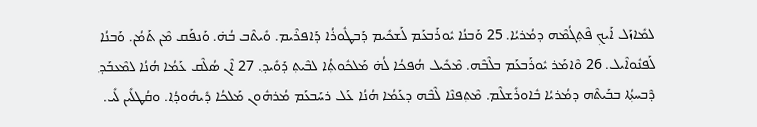ܠܡܺܐܙܰܠ ܐܰܝܟ݂ ܦܶܬ݂ܓܳܡܶܗ ܕܡܳܪܝܳܐ. 25 ܘܰܒܢܳܐ ܝܽܘܪܰܒܥܰܡ ܠܰܫܟܺܝܡ ܕܰܒܛܽܘܪܳܐ ܕܰܐܦܪܶܝܡ. ܘܺܝܬܶܒ ܒܳܗ̇. ܘܰܢܦܰܩ ܡܶܢ ܬܰܡܳܢ. ܘܰܒܢܳܐ ܠܰܦܢܽܘܐܶܝܠ. 26 ܘܶܐܡܰܪ ܝܽܘܪܰܒܥܰܡ ܒܠܶܒܶܗ. ܡܶܟܺܝܠ ܗܳܦܟܳܐ ܠܳܗ̇ ܡܰܠܟܽܘܬ݂ܳܐ ܠܒܶܝܬ݂ ܕܰܘܺܝܕ݂. 27 ܐܶܢ ܣܳܠܶܩ ܥܰܡܳܐ ܗܳܢܳܐ ܠܡܶܥܒܰܕ݂ ܕܶܒܚܬ݂ܳܐ ܒܒܰܝܬܶܗ ܕܡܳܪܝܳܐ ܒܽܐܘܪܺܫܠܶܡ. ܡܶܬ݂ܦܢܶܐ ܠܶܒܶܗ ܕܥܰܡܳܐ ܗܳܢܳܐ ܥܰܠ ܪܚܰܒܥܰܡ ܡܳܪܗܽܘܢ ܡܰܠܟܳܐ ܕܺܝܗܽܘܕ݂ܳܐ. ܘܩܳܛܠܺܝܢ ܠܺܝ.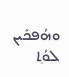ܘܗܳܦܟܺܝܢ ܠܘܳܬ݂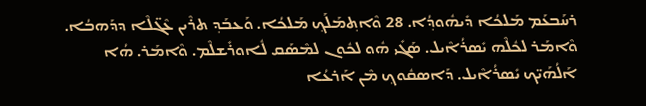ܪܚܰܒܥܰܡ ܡܰܠܟܳܐ ܕܺܝܗܽܘܕ݂ܳܐ. 28 ܘܶܐܬ݂ܡܰܠܰܟ݂ ܡܰܠܟܳܐ. ܘܰܥܒܰܕ݂ ܬܪܶܝܢ ܥܶܓ̈ܠܶܐ ܕܕܰܗܒܳܐ. ܘܶܐܡܰܪ ܠܟܽܠܶܗ ܝܺܣܪܳܐܶܝܠ. ܣܰܓܺܝ ܗܽܘ ܠܟܽܘܢ ܠܡܶܣܰܩ ܠܽܐܘܪܺܫܠܶܡ. ܘܶܐܡܰܪ. ܗܳܐ ܐܰܠܳܗܰܝ̈ܟ ܝܺܣܪܳܐܶܝܠ. ܕܰܐܣܩܽܘܟ݂ ܡܶܢ ܐܰܪܥܳܐ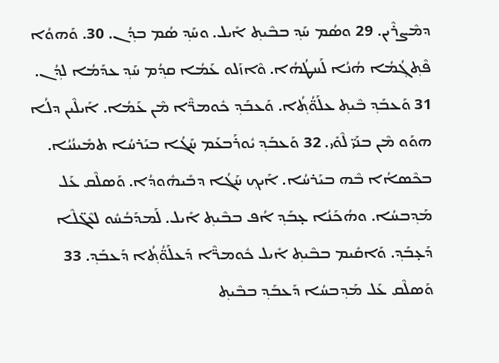ܕܡܶܨܪܶܝܢ. 29 ܘܣܳܡ ܚܰܕ݂ ܒܒܶܝܬ݂ ܐܺܝܠ. ܘܚܰܕ݂ ܣܳܡ ܒܕ݂ܳܢ. 30. ܘܰܗܘܳܐ ܦܶܬ݂ܓ݂ܳܡܳܐ ܗܳܢܳܐ ܠܰܚܛܳܗܳܐ. ܘܶܐܙܰܠܘ ܥܰܡܳܐ ܩܕ݂ܳܡ ܚܰܕ݂ ܥܕܰܡܳܐ ܠܕ݂ܳܢ. 31 ܘܰܥܒܰܕ݂ ܒܶܝܬ݂ ܥܠܰܘ̈ܳܬ݂ܳܐ. ܘܰܥܒܰܕ݂ ܟܽܘܡܖ̈ܶܐ ܡܶܢ ܥܰܡܳܐ. ܐܰܝܠܶܝܢ ܕܠܳܐ ܗܘܰܘ ܡܶܢ ܒܢܰܝ̈ ܠܶܘܺܝ. 32 ܘܰܥܒܰܕ݂ ܝܽܘܪܰܒܥܰܡ ܚܰܓܳܐ ܒܝܰܪܚܳܐ ܬܡܺܝܢܳܝܳܐ. ܒܟܶܣܐܳܐ ܒܶܗ ܒܝܰܪܚܳܐ. ܐܰܝܟ݂ ܚܰܓܳܐ ܕܒܺܝܗܽܘܕܳܐ. ܘܰܣܠܶܩ ܥܰܠ ܡܰܕ݂ܒܚܳܐ. ܘܗܳܟܰܢܳܐ ܥ̣ܒܰܕ݂ ܐܳܦ ܒܒܶܝܬ݂ ܐܺܝܠ. ܠܰܡܕܰܒܳܚܽܘ ܠܥܶܓ̈ܠܶܐ ܕܰܥ̣ܒܰܕ݂. ܘܰܐܩܺܝܡ ܒܒܶܝܬ݂ ܐܺܝܠ ܟܽܘܡܖ̈ܶܐ ܕܰܥܠܰܘ̈ܳܬ݂ܳܐ ܕܰܥܒܰܕ݂. 33 ܘܰܣܠܶܩ ܥܰܠ ܡܰܕ݂ܒܚܳܐ ܕܰܥܒܰܕ݂ ܒܒܶܝܬ݂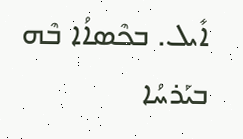ܐܺܝܠ. ܒܟܶܣܐܳܐ ܒܶܗ ܒܝܰܪܚܳܐ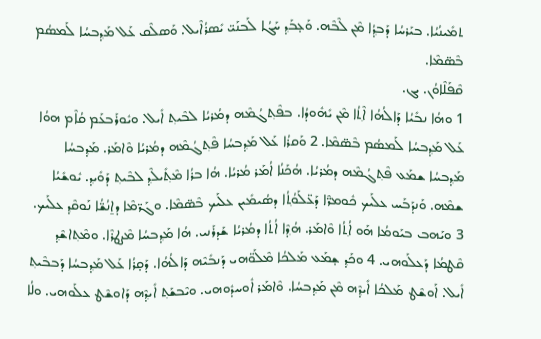ܬܡܺܝܢܳܝܳܐ. ܒܝܰܪܚܳܐ ܕܰܒܕ݂ܳܐ ܡܶܢ ܠܶܒܶܗ. ܘܰܥ̣ܒܰܕ݂ ܚܰܓܳܐ ܠܰܒܢܰܝ̈ ܝܺܣܪܳܐܶܝܠ. ܘܰܣܠܶܩ ܥܰܠ ܡܰܕ݂ܒܚܳܐ ܠܰܡܣܳܡ ܒܶܣ̈ܡܶܐ.
ܩܶܦܰܠܶܐܘܳܢ. ܝܓ.
1 ܘܗܳܐ ܢܒܺܝܳܐ ܕܰܐ‌ܠܳܗܳܐ ܐܶܬ݂ܳܐ ܡܶܢ ܝܺܗܽܘܕܳܐ. ܒܦܶܬ݂ܓܳܡܶܗ ܕܡܳܪܝܳܐ ܠܒܶܝܬ݂ ܐܺܝܠ. ܘܝܽܘܪܰܒܥܰܡ ܩܳܐܶܡ ܗܘܳܐ ܥܰܠ ܡܰܕ݂ܒܚܳܐ ܠܰܡܣܳܡ ܒܶܣ̈ܡܶܐ. 2 ܘܰܩܪܳܐ ܥܰܠ ܡܰܕ݂ܒܚܳܐ ܦܶܬ݂ܓܳܡܶܗ ܕܡܳܪܝܳܐ ܘܶܐܡܰܪ. ܡܰܕ݂ܒܚܳܐ ܡܰܕ݂ܒܚܳܐ ܫܡܰܥ ܦܶܬ݂ܓܳܡܶܗ ܕܡܳܪܝܳܐ. ܗܳܟܰܢܳܐ ܐܳܡܰܪ ܡܳܪܝܳܐ. ܗܳܐ ܒܪܳܐ ܡܶܬ݂ܺܝܠܶܕ݂ ܠܒܶܝܬ݂ ܕܰܘܺܝܕ݂. ܝܽܘܫܺܝܳܐ ܫܡܶܗ. ܘܰܢܕܰܒܰܚ ܥܠܰܝܟ ܟܽܘܡܖ̈ܶܐ ܕܰܥ̈ܠܰܘܳܬ݂ܳܐ ܕܣܳܝܡܺܝܢ ܥܠܰܝܟ ܒܶܣ̈ܡܶܐ. ܘܓܰܖ̈ܡܶܐ ܕܐ̱ܢܳܫ̈ܳܐ ܢܰܘܩܶܕ݂ ܥܠܰܝܟ. 3 ܘܝܰܗܒ ܒܝܰܘܡܳܐ ܗܰܘ ܐܳܬ݂ܳܐ ܘܶܐܡܰܪ. ܗܳܕ݂ܶܐ ܐܳܬܳܐ ܕܡܳܪܝܳܐ ܫܰܕܪܰܢܝ. ܗܳܐ ܡܰܕ݂ܒܚܳܐ ܡܶܨܛܪܶܐ. ܘܡܶܬ݂ܐܫܶܕ݂ ܩܶܛܡܳܐ ܕܰܥܠܰܘܗܝ. 4 ܘܟܰܕ݂ ܫ̣ܡܰܥ ܡܰܠܟܳܐ ܡܶܠܰܘ̈ܗܝ ܕܰܢܒܺܝܶܗ ܕܰܐ‌ܠܳܗܳܐ. ܕܰܩ̣ܪܳܐ ܥܰܠ ܡܰܕ݂ܒܚܳܐ ܕܰܒܒܶܝܬ݂ ܐܺܝܠ. ܐܰܘܫܶܛ ܡܰܠܟܳܐ ܐܺܝܕ݂ܶܗ ܡܶܢ ܡܰܕ݂ܒܚܳܐ. ܘܶܐܡܰܪ ܐܽܘܚܕܽܘܗܝ. ܘܝܶܒܫܰܬ݂ ܐܺܝܕ݂ܶܗ ܕܰܐܘܫܶܛ ܥܠܰܘܗܝ. ܘܠܳܐ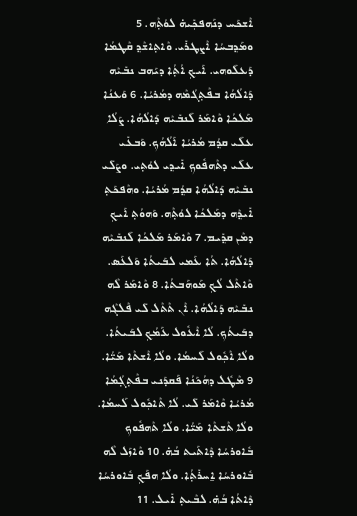ܐܶܫܟܰܚ ܕܢܰܗܦܟ݂ܺܝܗ̇ ܠܘܳܬ݂ܶܗ. 5 ܘܡܰܕ݂ܒܚܳܐ ܐܶܨܛܪܺܝ. ܘܶܐܬ݂ܐܫܶܕ݂ ܩܶܛܡܳܐ ܕܰܥܠܰܘܗܝ. ܐܰܝܟ݂ ܐܳܬ݂ܳܐ ܕܝܰܗܒ ܢܒܺܝܶܗ ܕܰܐ‌ܠܳܗܳܐ ܒܦܶܬ݂ܓܳܡܶܗ ܕܡܳܪܝܳܐ. 6 ܘܰܥܢܳܐ ܡܰܠܟܳܐ ܘܶܐܡܰܪ ܠܰܢܒܺܝܶܗ ܕܰܐ‌ܠܳܗܳܐ. ܨܰܠܳܐ ܥܠܰܝ ܩܕ݂ܳܡ ܡܳܪܝܳܐ ܐܰܠܳܗܳܟ݂. ܘܰܒܥܺܝ ܥܠܰܝ ܕܬܶܗܦܽܘܟ݂ ܐܺܝܕ݂ܝ ܠܘܳܬ݂ܝ. ܘܨܰܠܺܝ ܢܒܺܝܶܗ ܕܰܐ‌ܠܳܗܳܐ ܩܕ݂ܳܡ ܡܳܪܝܳܐ. ܘܗܶܦܟܰܬ݂ ܐܺܝܕ݂ܶܗ ܕܡܰܠܟܳܐ ܠܘܳܬ݂ܶܗ. ܘܰܗܘܳܬ݂ ܐܰܝܟ݂ ܕܡܶܢ ܩܕ݂ܺܝܡ. 7 ܘܶܐܡܰܪ ܡܰܠܟܳܐ ܠܰܢܒܺܝܶܗ ܕܰܐ‌ܠܳܗܳܐ. ܬܳܐ ܥܰܡܝ ܠܒܰܝܬܳܐ ܘܰܠܥܰܣ. ܘܶܐܬܶܠ ܠܳܟ݂ ܡܰܘܗܰܒܬܳܐ. 8 ܘܶܐܡܰܪ ܠܶܗ ܢܒܺܝܶܗ ܕܰܐ‌ܠܳܗܳܐ. ܐܶܢ ܬܶܬܶܠ ܠܺܝ ܦܶܠܓܶܗ ܕܒܰܝܬܳܟ݂. ܠܳܐ ܐܶܥܽܘܠ ܥܰܡܳܟ݂ ܠܒܰܝܬܳܐ. ܘܠܳܐ ܐܶܟ݂ܽܘܠ ܠܰܚܡܳܐ. ܘܠܳܐ ܐܶܫܬܶܐ ܡܰܝ̈ܳܐ. 9 ܡܶܛܽܠ ܕܗܳܟܰܢܳܐ ܦܰܩܕܰܢܝ ܒܦܶܬ݂ܓ݂ܳܡܳܐ ܡܳܪܝܳܐ ܘܶܐܡܰܪ ܠܺܝ. ܠܳܐ ܬܶܐܟ݂ܽܘܠ ܠܰܚܡܳܐ. ܘܠܳܐ ܬܶܫܬܶܐ ܡܰܝ̈ܳܐ. ܘܠܳܐ ܬܶܗܦܽܘܟ݂ ܒܽܐܘܪܚܳܐ ܕܶܐܬܰܝܬ ܒܳܗ̇. 10 ܘܶܐܙܰܠ ܠܶܗ ܒܽܐܘܪܚܳܐ ܐ̱ܚܪܺܬ݂ܳܐ. ܘܠܳܐ ܗܦܰܟ݂ ܒܽܐܘܪܚܳܐ ܕܶܐܬܳܐ ܒܳܗ̇. ܠܒܶܝܬ݂ ܐܺܝܠ. 11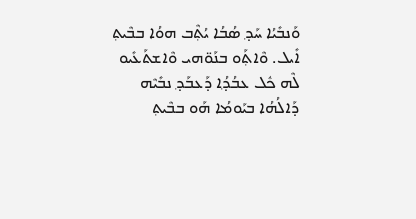ܘܰܢܒܺܝܳܐ ܚܰܕ݂ ܣܳܒܳܐ ܝܳܬ݂ܶܒ ܗܘܳܐ ܒܒܶܝܬ݂ ܐܺܝܠ. ܘܶܐܬ݂ܰܘ ܒܢܰܘ̈ܗܝ ܘܶܐܫܬܰܥܺܝܘ ܠܶܗ ܟܽܠ ܥܒܳܕ݂ܳܐ ܕܰܥܒܰܕ݂ ܢܒܺܝܶܗ ܕܰܐ‌ܠܳܗܳܐ ܒܝܰܘܡܳܐ ܗܰܘ ܒܒܶܝܬ݂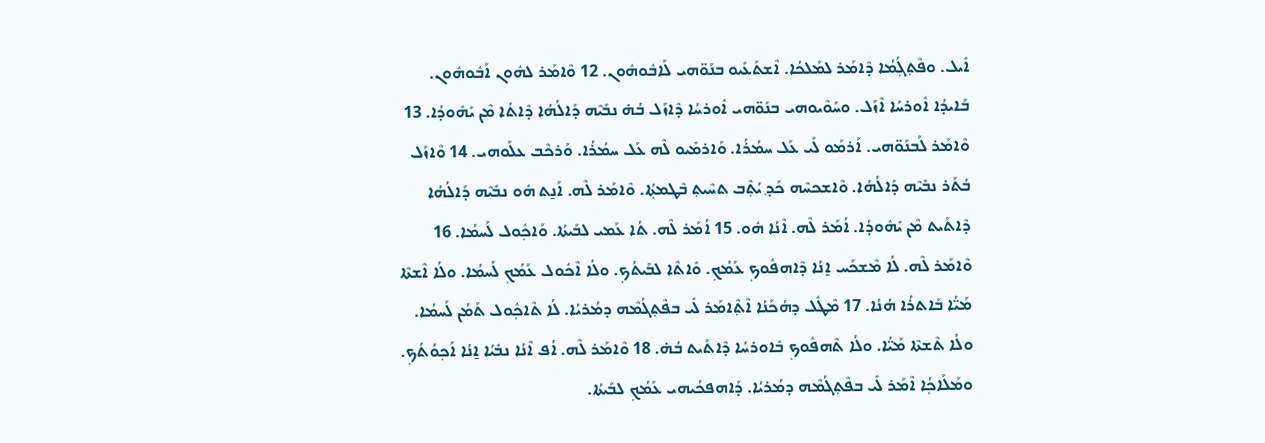ܐܺܝܠ. ܘܦܶܬ݂ܓ݂ܳܡܳܐ ܕܶܐܡܰܪ ܠܡܰܠܟܳܐ. ܐܶܫܬܰܥܺܝܘ ܒܢܰܘ̈ܗܝ ܠܰܐܒܽܘܗܽܘܢ. 12 ܘܶܐܡܰܪ ܠܗܽܘܢ ܐܰܒܽܘܗܽܘܢ. ܒܰܐܝܕܳܐ ܐܽܘܪܚܳܐ ܐܶܙܰܠ. ܘܚܰܘܶܝܘܗܝ ܒܢܰܘ̈ܗܝ ܐܽܘܪܚܳܐ ܕܶܐܙܰܠ ܒܳܗ̇ ܢܒܺܝܶܗ ܕܰܐ‌ܠܳܗܳܐ ܕܶܐܬܳܐ ܡܶܢ ܝܺܗܽܘܕܳܐ. 13 ܘܶܐܡܰܪ ܠܰܒܢܰܘ̈ܗܝ. ܐܰܪܡܰܘ ܠܺܝ ܥܰܠ ܚܡܳܪܳܐ. ܘܰܐܪܡܺܝܘ ܠܶܗ ܥܰܠ ܚܡܳܪܳܐ. ܘܰܪܟܶܒ ܥܠܰܘܗܝ. 14 ܘܶܐܙܰܠ ܒܳܬܰܪ ܢܒܺܝܶܗ ܕܰܐ‌ܠܳܗܳܐ. ܘܶܐܫܟܚܶܗ ܟܰܕ݂ ܝܳܬ݂ܶܒ ܬܚܶܝܬ݂ ܒܶܛܡܬ݂ܳܐ. ܘܶܐܡܰܪ ܠܶܗ. ܐܰܢ̱ܬ ܗܽܘ ܢܒܺܝܶܗ ܕܰܐ‌ܠܳܗܳܐ ܕܶܐܬܰܝܬ ܡܶܢ ܝܺܗܽܘܕܳܐ. ܐܳܡܰܪ ܠܶܗ. ܐܶܢܳܐ ܗܽܘ. 15 ܐܳܡܰܪ ܠܶܗ. ܬܳܐ ܥܰܡܝ ܠܒܰܝܬܳܐ. ܘܰܐܟ݂ܽܘܠ ܠܰܚܡܳܐ. 16 ܘܶܐܡܰܪ ܠܶܗ. ܠܳܐ ܡܶܫܟܰܚ ܐ̱ܢܳܐ ܕܶܐܗܦܽܘܟ݂ ܥܰܡܳܟ݂. ܘܺܐܬܶܐ ܠܒܰܝܬܳܟ݂. ܘܠܳܐ ܐܶܟܽܘܠ ܥܰܡܳܟ݂ ܠܰܚܡܳܐ. ܘܠܳܐ ܐܶܫܬܶܐ ܡܰܝ̈ܳܐ ܒܰܐܬܪܳܐ ܗܳܢܳܐ. 17 ܡܶܛܽܠ ܕܗܳܟܰܢܳܐ ܐܶܬ݂ܶܐܡܰܪ ܠܺܝ ܒܦܶܬ݂ܓܳܡܶܗ ܕܡܳܪܝܳܐ. ܠܳܐ ܬܶܐܟ݂ܽܘܠ ܬܰܡܳܢ ܠܰܚܡܳܐ. ܘܠܳܐ ܬܶܫܬܶܐ ܡܰܝ̈ܳܐ. ܘܠܳܐ ܬܶܗܦܽܘܟ݂ ܒܽܐܘܪܚܳܐ ܕܶܐܬܰܝܬ ܒܳܗ̇. 18 ܘܶܐܡܰܪ ܠܶܗ. ܐܳܦ ܐܶܢܳܐ ܢܒܺܝܳܐ ܐ̱ܢܳܐ ܐܰܟ݂ܘܳܬܳܟ݂. ܘܡܰܠܰܐܟ݂ܳܐ ܐܶܡܰܪ ܠܺܝ ܒܦܶܬ݂ܓܳܡܶܗ ܕܡܳܪܝܳܐ. ܕܰܐܗܦܟܳܝܗܝ ܥܰܡܳܟ݂ ܠܒܰܝܬܳܐ.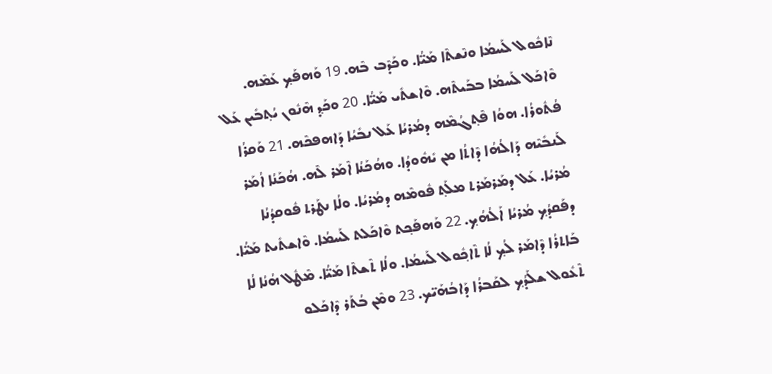ܢܶܐܟܽܘܠ ܠܰܚܡܳܐ ܘܢܶܫܬܶܐ ܡܰܝ̈ܳܐ. ܘܟܰܕܶܒ ܒܶܗ. 19 ܘܰܗܦܰܟ݂ ܥܰܡܶܗ. ܘܶܐܟܰܠ ܠܰܚܡܳܐ ܒܒܰܝܬܶܗ. ܘܶܐܫܬܺܝ ܡܰܝ̈ܳܐ. 20 ܘܟܰܕ݂ ܗܶܢܽܘܢ ܝܳܬ݂ܒܺܝܢ ܥܰܠ ܦܳܬܽܘܪܳܐ. ܗܘܳܐ ܦܶܬ݂ܓܳܡܶܗ ܕܡܳܪܝܳܐ ܥܰܠ ܢܒܺܝܳܐ ܕܰܐܗܦܟܶܗ. 21 ܘܰܩܪܳܐ ܠܰܢܒܺܝܶܗ ܕܰܐ‌ܠܳܗܳܐ ܕܶܐܬܳܐ ܡܢ ܝܺܗܽܘܕܳܐ. ܘܗܳܟܰܢܳܐ ܐܶܡܰܪ ܠܶܗ. ܗܳܟܰܢܳܐ ܐܳܡܰܪ ܡܳܪܝܳܐ. ܥܰܠ ܕܡܰܪܡܰܪܬ ܡܠܰܬ݂ ܦܽܘܡܶܗ ܕܡܳܪܝܳܐ. ܘܠܳܐ ܢܛܰܪܬ ܦܽܘܩܕܳܢܳܐ ܕܦܰܩܕܳܟ݂ ܡܳܪܝܳܐ ܐܰܠܳܗܳܟ݂. 22 ܘܰܗܦܰܟ݂ܬ ܘܶܐܟܰܠܬ ܠܰܚܡܳܐ. ܘܶܐܫܬܺܝܬ ܡܰܝ̈ܳܐ. ܒܰܐܬܪܳܐ ܕܶܐܡܰܪ ܠܳܟ݂ ܠܳܐ ܬܶܐܟ݂ܽܘܠ ܠܰܚܡܳܐ. ܘܠܳܐ ܬܶܫܬܶܐ ܡܰܝ̈ܳܐ. ܡܶܛܽܠ ܗܳܢܳܐ ܠܳܐ ܬܶܥܽܘܠ ܫܠܰܕܳܟ݂ ܠܩܰܒܪܳܐ ܕܰܐܒܳܗܰܝ̈ܟ. 23 ܘܡܶܢ ܒܳܬܰܪ ܕܶܐܟܰܠܘ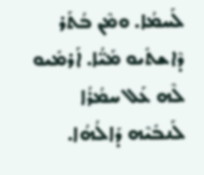ܠܰܚܡܳܐ. ܘܡܶܢ ܒܳܬܰܪ ܕܶܐܫܬܺܝܘ ܡܰܝ̈ܳܐ. ܐܰܪܡܺܝܘ ܠܶܗ ܥܰܠ ܚܡܳܪܳܐ ܠܰܢܒܺܝܶܗ ܕܰܐ‌ܠܳܗܳܐ.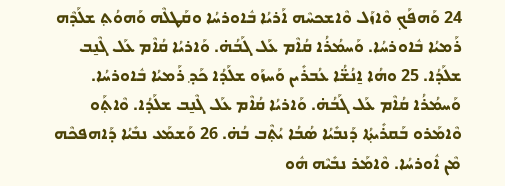24 ܘܰܗܦܰܟ݂ ܘܶܐܙܰܠ ܘܶܐܫܟܚܶܗ ܐܰܪܝܳܐ ܒܽܐܘܪܚܳܐ ܘܩܰܛܠܶܗ ܘܰܗܘܳܬ݂ ܫܠܰܕܶܗ ܪܰܡܝܳܐ ܒܽܐܘܪܚܳܐ. ܘܰܚܡܳܪܳܐ ܩܳܐܶܡ ܥܰܠ ܓܰܒܳܗ̇. ܘܰܐܪܝܳܐ ܩܳܐܶܡ ܥܰܠ ܓܶܢ̱ܒ ܫܠܰܕܳܐ. 25 ܘܗܳܐ ܐ̱ܢܳܫ̈ܳܐ ܥܳܒܪܺܝܢ ܘܰܚܙܰܘ ܫܠܰܕܳܐ ܟܰܕ݂ ܪܰܡܝܳܐ ܒܽܐܘܪܚܳܐ. ܘܰܚܡܳܪܳܐ ܩܳܐܶܡ ܥܰܠ ܓܰܒܳܗ̇. ܘܰܐܪܝܳܐ ܩܳܐܶܡ ܥܰܠ ܓܶܢ̱ܒ ܫܠܰܕܳܐ. ܘܶܐܬ݂ܰܘ ܘܶܐܡܰܪܘ ܒܰܩܪܺܝܬ݂ܳܐ ܕܰܢܒܺܝܳܐ ܣܳܒܳܐ ܝܳܬ݂ܶܒ ܒܳܗ̇. 26 ܘܰܫܡܰܥ ܢܒܺܝܳܐ ܕܰܐܗܦܟܶܗ ܡܶܢ ܐܽܘܪܚܳܐ. ܘܶܐܡܰܪ ܢܒܺܝܶܗ ܗܽܘ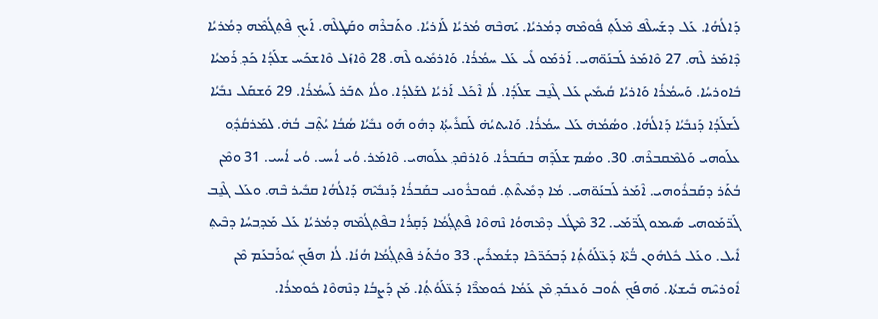ܕܰܐ‌ܠܳܗܳܐ. ܥܰܠ ܕܫܰܚܠܶܦ ܡܶܠܰܬ݂ ܦܽܘܡܶܗ ܕܡܳܪܝܳܐ. ܝܰܗܒܶܗ ܡܳܪܝܳܐ ܠܰܐܪܝܳܐ. ܘܬܰܒܪܶܗ ܘܩܰܛܠܶܗ. ܐܰܝܟ݂ ܦܶܬ݂ܓܳܡܶܗ ܕܡܳܪܝܳܐ ܕܶܐܡܰܪ ܠܶܗ. 27 ܘܶܐܡܰܪ ܠܰܒܢܰܘ̈ܗܝ. ܐܰܪܡܰܘ ܠܺܝ ܥܰܠ ܚܡܳܪܳܐ. ܘܰܐܪܡܺܝܘ ܠܶܗ. 28 ܘܶܐܙܰܠ ܘܶܐܫܟܰܚ ܫܠܰܕܳܐ ܟܰܕ݂ ܪܰܡܝܳܐ ܒܽܐܘܪܚܳܐ. ܘܰܚܡܳܪܳܐ ܘܰܐܪܝܳܐ ܩܳܝܡܺܝܢ ܥܰܠ ܓܶܢ̱ܒ ܫܠܰܕܳܐ. ܠܳܐ ܐܶܟܰܠ ܐܰܪܝܳܐ ܠܫܰܠܕܳܐ. ܘܠܳܐ ܬܒܰܪ ܠܰܚܡܳܪܳܐ. 29 ܘܰܫܩܰܠ ܢܒܺܝܳܐ ܠܰܫܠܰܕܳܐ ܕܰܢܒܺܝܳܐ ܕܰܐ‌ܠܳܗܳܐ. ܘܣܳܡܳܗ̇ ܥܰܠ ܚܡܳܪܳܐ. ܘܰܐܝܬܝܳܗ̇ ܠܰܩܪܺܝܬ݂ܳܐ ܕܗܽܘ ܗܰܘ ܢܒܺܝܳܐ ܣܳܒܳܐ ܝܳܬ݂ܶܒ ܒܳܗ̇. ܠܡܰܪܩܳܕ݂ܽܘ ܥܠܰܘܗܝ ܘܰܠܡܶܩܒܪܶܗ. 30. ܘܣܳܡ ܫܠܰܕܶܗ ܒܩܰܒܪܳܐ. ܘܰܐܪܩܶܕ݂ ܥܠܰܘܗܝ. ܘܶܐܡܰܪ. ܘܳܝ ܐܳܚܝ. ܘܳܝ ܐܳܚܝ. 31 ܘܡܶܢ ܒܳܬܰܪ ܕܩܰܒܪܽܘܗܝ. ܐܶܡܰܪ ܠܰܒܢܰܘ̈ܗܝ. ܡܳܐ ܕܡܺܝܬܶܬ݂. ܩܽܘܒܪܽܘܢܝ ܒܩܰܒܪܳܐ ܕܰܢܒܺܝܶܗ ܕܰܐ‌ܠܳܗܳܐ ܩܒܺܝܪ ܒܶܗ. ܘܥܰܠ ܓܶܢ̱ܒ ܓܰܖ̈ܡܰܘܗܝ ܣܺܝܡܘ ܓܰܖ̈ܡܰܝ. 32 ܡܶܛܽܠ ܕܡܶܗܘܳܐ ܢܶܗܘܶܐ ܦܶܬ݂ܓ݂ܳܡܳܐ ܕܰܩ̣ܪܳܐ ܒܦܶܬ݂ܓܳܡܶܗ ܕܡܳܪܝܳܐ ܥܰܠ ܡܰܕ݂ܒܚܳܐ ܕܒܶܝܬ݂ ܐܺܝܠ. ܘܥܰܠ ܟܽܠܗܽܘܢ ܒ̈ܳܬܶܐ ܕܰܥ̈ܠܰܘܳܬ݂ܳܐ ܕܰܒܟܰܖ̈ܟܶܐ ܕܫܳܡܪܺܝܢ. 33 ܘܒܳܬܰܪ ܦܶܬ݂ܓ݂ܳܡܳܐ ܗܳܢܳܐ. ܠܳܐ ܗܦܰܟ݂ ܝܽܘܪܰܒܥܰܡ ܡܶܢ ܐܽܘܪܚܶܗ ܒܺܝܫܬܳܐ. ܘܰܗܦܰܟ݂ ܬܽܘܒ ܘܰܥܒܰܕ݂ ܡܶܢ ܥܰܡܳܐ ܟܽܘܡܖ̈ܶܐ ܕܰܥ̈ܠܰܘܳܬ݂ܳܐ. ܡܰܢ ܕܰܨܒܳܐ ܕܢܶܗܘܶܐ ܟܽܘܡܪܳܐ.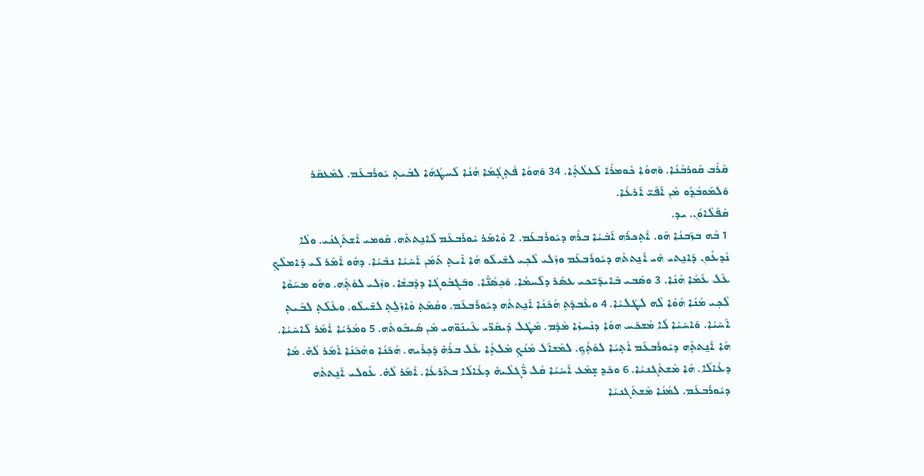ܩܰܪܶܒ ܩܽܘܪܒܳܢܳܐ. ܘܰܗܘܳܐ ܟܽܘܡܪܳܐ ܠܰܥܠܳܬ݂ܳܐ. 34 ܘܰܗܘܳܐ ܦܶܬ݂ܓ݂ܳܡܳܐ ܗܳܢܳܐ ܠܰܚܛܳܗܳܐ ܠܒܶܝܬ݂ ܝܽܘܪܰܒܥܰܡ. ܠܡܶܥܩܰܪ ܘܰܠܡܰܘܒܳܕ݂ܽܘ ܡܶܢ ܐܰܦܰܝ̈ ܐܰܪܥܳܐ.
ܩܶܦܰܠܶܐܘܳܢ. ܝܕ.
1 ܒܶܗ ܒܙܰܒܢܳܐ ܗܰܘ. ܐܶܬ݂ܟܪܰܗ ܐܰܒܺܝܳܐ ܒܪܶܗ ܕܝܽܘܪܰܒܥܰܡ. 2 ܘܶܐܡܰܪ ܝܽܘܪܰܒܥܰܡ ܠܰܐܢ̱ܬܬܶܗ. ܩܽܘܡܝ ܐܶܫܬܰܓܢܳܝ. ܘܠܳܐ ܢܶܕܥܽܘܢ ܕܰܐܢ̱ܬܝ ܗܺܝ ܐܰܢ̱ܬܬܶܗ ܕܝܽܘܪܰܒܥܰܡ ܘܙܶܠܝ ܠܶܟ݂ܝ ܠܫܺܝܠܽܘ ܗܳܐ ܐܺܝܬ݂ ܬܰܡܳܢ ܐܰܚܺܝܳܐ ܢܒܺܝܳܐ. ܕܗܽܘ ܐܶܡܰܪ ܠܺܝ ܕܰܐܡܠܶܟ݂ ܥܰܠ ܥܰܡܳܐ ܗܳܢܳܐ. 3 ܘܣܰܒܝ ܒܺܐܝܕܰܝ̈ܟܝ ܥܣܰܪ ܕܠܰܚܡܳܐ. ܘܰܟ݂ܣܳܢ̈ܶܐ. ܘܒܰܓܒܽܘܓܳܐ ܕܕܶܒܫܳܐ. ܘܙܶܠܝ ܠܘܳܬ݂ܶܗ. ܘܗܽܘ ܡܚܰܘܶܐ ܠܶܟ݂ܝ ܡܳܢܳܐ ܗܳܘܶܐ ܠܶܗ ܠܛܰܠܝܳܐ. 4 ܘܥܶܒܕܰܬ݂ ܗܳܟܰܢܳܐ ܐܰܢ̱ܬܬܶܗ ܕܝܽܘܪܰܒܥܰܡ. ܘܩܳܡܰܬ݂ ܘܶܐܙܰܠ̱ܬ݂ ܠܫܺܝܠܽܘ. ܘܥܶܠܰܬ݂ ܠܒܶܝܬ݂ ܐܰܚܺܝܳܐ. ܘܰܐܚܺܝܳܐ ܠܳܐ ܡܶܫܟܰܚ ܗܘܳܐ ܕܢܶܚܙܶܐ ܡܶܕܶܡ. ܡܶܛܽܠ ܕܺܝܩܰܖ̈ܝ ܥܰܝܢܰܘ̈ܗܝ ܡܶܢ ܣܰܝܒܽܘܬܶܗ. 5 ܘܡܳܪܝܳܐ ܐܶܡܰܪ ܠܰܐܚܺܝܳܐ. ܗܳܐ ܐܰܢ̱ܬܬ݂ܶܗ ܕܝܽܘܪܰܒܥܰܡ ܐܳܬ݂ܝܳܐ ܠܘܳܬ݂ܳܟ݂. ܠܡܶܫܐܰܠ ܡܶܢܳܟ݂ ܡܶܠܬ݂ܳܐ ܥܰܠ ܒܪܳܗ̇ ܕܰܟ݂ܪܺܝܗ. ܗܳܟܰܢܳܐ ܘܗܳܟܰܢܳܐ ܐܶܡܰܪ ܠܳܗ̇. ܡܳܐ ܕܥܳܐܠܳܐ. ܗܳܐ ܡܶܫܬܰܓܢܝܳܐ. 6 ܘܟܰܕ݂ ܫ̣ܡܰܥ ܐܰܚܺܝܳܐ ܩܳܠ ܖ̈ܶܓܠܶܝܗ̇ ܕܥܳܐܠܳܐ ܒܬܰܪܥܳܐ. ܐܶܡܰܪ ܠܳܗ̇. ܥܽܘܠܝ ܐܰܢ̱ܬܬܶܗ ܕܝܽܘܪܰܒܥܰܡ. ܠܡܳܢܳܐ ܡܶܫܬܰܓܢܝܳܐ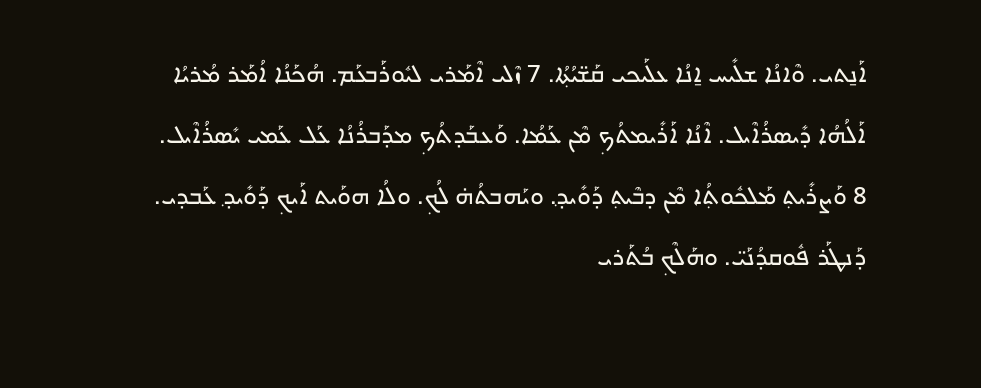ܐܰܢ̱ܬܝ. ܘܶܐܢܳܐ ܫܠܺܝܚ ܐ̱ܢܳܐ ܥܠܰܝܟܝ ܩܰܫ̈ܝܳܬ݂ܳܐ. 7 ܙܶܠܝ ܐܶܡܰܪܝ ܠܝܽܘܪܰܒܥܰܡ. ܗܳܟܰܢܳܐ ܐܳܡܰܪ ܡܳܪܝܳܐ ܐܰ‌ܠܳܗܳܐ ܕܺܝܣܪܳܐܶܝܠ. ܐܶܢܳܐ ܐܰܪܺܝܡܬܳܟ݂ ܡܶܢ ܥܰܡܳܐ. ܘܰܥܒܰܕܬܳܟ݂ ܡܕܰܒܪܳܢܳܐ ܥܰܠ ܥܰܡܝ ܝܺܣܪܳܐܶܝܠ. 8 ܘܰܨܪܺܝܬ݂ ܡܰܠܟܽܘܬ݂ܳܐ ܡܶܢ ܕܒܶܝܬ݂ ܕܰܘܺܝܕ݂. ܘܝܰܗܒܬܳܗ̇ ܠܳܟ݂. ܘܠܳܐ ܗܘܰܝܬ ܐܰܝܟ݂ ܕܰܘܺܝܕ݂ ܥܰܒܕܝ. ܕܰܢܛܰܪ ܦܽܘܩܕܳܢܰܝ̈. ܘܗܰܠܶܟ݂ ܒܳܬܰܪܝ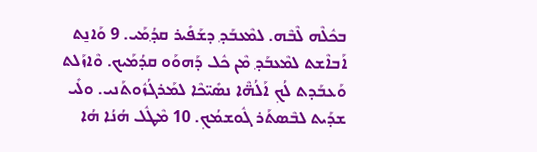ܒܟܽܠܶܗ ܠܶܒܶܗ. ܠܡܶܥܒܰܕ݂ ܕܫܰܦܺܝܪ ܩܕ݂ܳܡܰܝ. 9 ܘܰܐܢ̱ܬ ܐܰܒܐܶܫܬ ܠܡܶܥܒܰܕ݂ ܡܶܢ ܟܽܠ ܕܰܗܘܰܘ ܩܕܳܡܰܝܟ. ܘܶܐܙܰܠܬ ܘܰܥܒܰܕܬ ܠܳܟ݂ ܐܰܠܳܗ̈ܶܐ ܢܣܺܝ̈ܟܶܐ ܠܡܰܪܓܳܙܽܘܬܰܢܝ. ܘܠܺܝ ܫܕܰܝܬ ܠܒܶܣܬܰܪ ܓܽܘܫܡܳܟ݂. 10 ܡܶܛܽܠ ܗܳܢܳܐ ܗܳܐ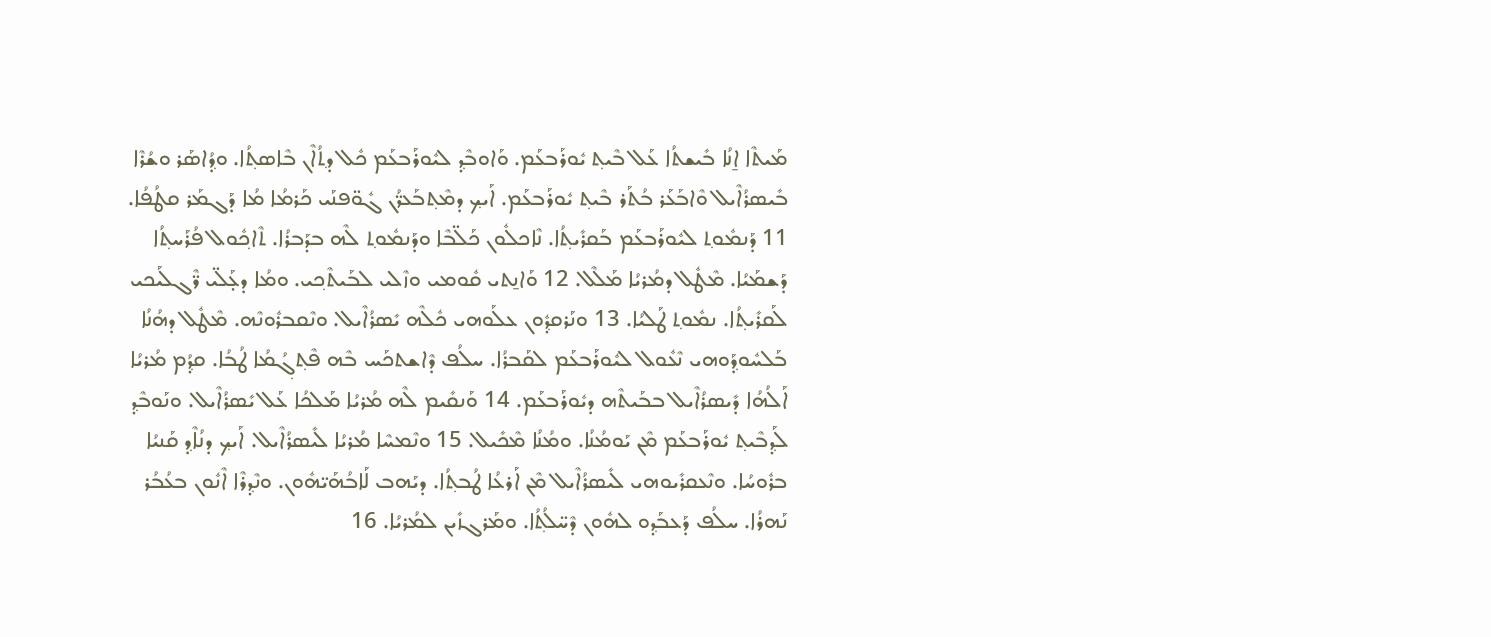ܡܰܝܬܶܐ ܐ̱ܢܳܐ ܒܺܝܫܬܳܐ ܥܰܠ ܒܶܝܬ݂ ܝܽܘܪܰܒܥܰܡ. ܘܰܐܘܒܶܕ݂ ܠܝܽܘܪܰܒܥܰܡ ܟܽܠ ܕܬ݂ܳܐܶܢ ܒܶܐܣܬ݂ܳܐ. ܘܕ݂ܳܐܣܰܪ ܘܫܳܪܶܐ ܒܺܝܣܪܳܐܶܝܠ ܘܶܐܒܰܥܰܪ ܒܳܬܰܪ ܒܶܝܬ݂ ܝܽܘܪܰܒܥܰܡ. ܐܰܝܟ݂ ܕܡܶܬ݂ܒܰܥܖ̈ܳܢ ܓܽܘ̈ܦܢܰܝ ܟܰܪܡܳܐ ܡܳܐ ܕܰܓܡܰܪ ܩܛܳܦܳܐ. 11 ܕܰܢܡܽܘܬ݂ ܠܝܽܘܪܰܒܥܰܡ ܒܰܩܪܺܝܬ݂ܳܐ. ܢܶܐܟܠܽܘܢ ܟܰܠ̈ܒܶܐ ܘܕܰܢܡܽܘܬ݂ ܠܶܗ ܒܕܰܒܪܳܐ. ܬܶܐܟ݂ܽܘܠ ܦܳܪܰܚܬ݂ܳܐ ܕܰܫܡܰܝܳܐ. ܡܶܛܽܠ ܕܡܳܪܝܳܐ ܡܰܠܶܠ. 12 ܘܰܐܢ̱ܬܝ ܩܽܘܡܝ ܘܙܶܠܝ ܠܒܰܝܬܶܟ݂ܝ. ܘܡܳܐ ܕܥ̣ܰܠ̈ܝ ܖ̈ܶܓܠܰܝܟܝ ܠܰܩܪܺܝܬ݂ܳܐ. ܢܡܽܘܬ݂ ܛܰܠܝܳܐ. 13 ܘܢܰܪܩܕ݂ܽܘܢ ܥܠܰܘܗܝ ܟܽܠܶܗ ܝܺܣܪܳܐܶܝܠ. ܘܢܶܩܒܪܽܘܢܶܗ. ܡܶܛܽܠ ܕܗܳܢܳܐ ܒܰܠܚܽܘܕ݂ܰܘܗܝ ܢܶܥܽܘܠ ܠܝܽܘܪܰܒܥܰܡ ܠܩܰܒܪܳܐ. ܚܠܳܦ ܕܶܐܫܬܟܰܚ ܒܶܗ ܦܶܬ݂ܓ݂ܳܡܳܐ ܛܳܒܳܐ. ܩܕ݂ܳܡ ܡܳܪܝܳܐ ܐܰ‌ܠܳܗܳܐ ܕܺܝܣܪܳܐܶܝܠ ܒܒܰܝܬܶܗ ܕܝܽܘܪܰܒܥܰܡ. 14 ܘܰܢܩܺܝܡ ܠܶܗ ܡܳܪܝܳܐ ܡܰܠܟܳܐ ܥܰܠ ܝܺܣܪܳܐܶܝܠ. ܘܢܰܘܒܶܕ݂ ܠܰܕ݂ܒܶܝܬ݂ ܝܽܘܪܰܒܥܰܡ ܡܶܢ ܝܰܘܡܳܢܳܐ. ܘܡܳܢܳܐ ܡܶܟܺܝܠ. 15 ܘܢܶܡܚܶܐ ܡܳܪܝܳܐ ܠܺܝܣܪܳܐܶܝܠ. ܐܰܝܟ݂ ܕܢܳܐܶܕ݂ ܩܰܢܝܳܐ ܒܪܽܘܚܳܐ. ܘܢܶܥܩܪܺܝܘܗܝ ܠܺܝܣܪܳܐܶܝܠ ܡܶܢ ܐܰܪܥܳܐ ܛܳܒܬ݂ܳܐ. ܕܝܰܗܒ ܠܰܐܒܳܗܰܝ̈ܗܽܘܢ. ܘܢܶܕ݂ܪܶܐ ܐܶܢܽܘܢ ܒܥܳܒܳܪ ܢܰܗܪܳܐ. ܚܠܳܦ ܕܰܥܒܰܕ݂ܘ ܠܗܽܘܢ ܕܶܚ̈ܠܳܬ݂ܳܐ. ܘܡܰܪܓܙܺܝܢ ܠܡܳܪܝܳܐ. 16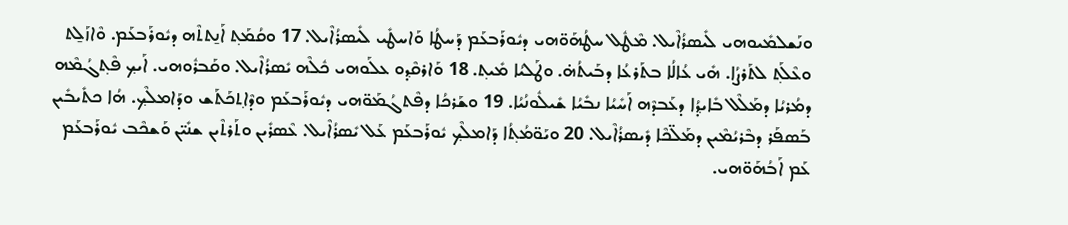ܘܢܰܫܠܡܺܝܘܗܝ ܠܺܝܣܪܳܐܶܝܠ. ܡܶܛܽܠ ܚܛܳܗܰܘ̈ܗܝ ܕܝܽܘܪܰܒܥܰܡ ܕܰܚܛܳܐ ܘܰܐܚܛܺܝ ܠܺܝܣܪܳܐܶܝܠ. 17 ܘܩܳܡܰܬ݂ ܐܰܢ̱ܬܬܶܗ ܕܝܽܘܪܰܒܥܰܡ. ܘܶܐܙܰܠ̱ܬ ܘܥܶܠܰܬ݂ ܠܬܰܪܨܳܐ. ܗܺܝ ܥܳܐܠܳܐ ܒܬܰܪܥܳܐ ܕܒܰܝܬܳܗ̇. ܘܛܰܠܝܳܐ ܡܺܝܬ݂. 18 ܘܰܐܪܩܶܕ݂ܘ ܥܠܰܘܗܝ ܟܽܠܶܗ ܝܺܣܪܳܐܶܝܠ. ܘܩܰܒܪܽܘܗܝ. ܐܰܝܟ݂ ܦܶܬ݂ܓܳܡܶܗ ܕܡܳܪܝܳܐ ܕܡܰܠܶܠ ܒܺܐܝܕ݂ܳܐ ܕܥܰܒܕܶܗ ܐܰܚܺܝܳܐ ܢܒܺܝܳܐ ܫܺܝܠܽܘܢܳܝܳܐ. 19 ܘܫܰܪܟܳܐ ܕܦܶܬܓܳܡܰܘ̈ܗܝ ܕܝܽܘܪܰܒܥܰܡ ܘܕܶܐܬ݂ܟܰܬܰܫ ܘܕܰܐܡܠܶܟ݂. ܗܳܐ ܟܬܺܝܒܺܝܢ ܒܰܣܦܰܪ ܕܒܶܪܝܳܡܶܝܢ ܕܡܰܠ̈ܟܶܐ ܕܺܝܣܪܳܐܶܝܠ. 20 ܘܝܰܘ̈ܡܳܬ݂ܳܐ ܕܰܐܡܠܶܟ݂ ܝܽܘܪܰܒܥܰܡ ܥܰܠ ܝܺܣܪܳܐܶܝܠ. ܥܶܣܪܺܝܢ ܘܬܰܪܬܶܝܢ ܫܢܺܝ̈ܢ ܘܰܫܟܶܒ ܝܽܘܪܰܒܥܰܡ ܥܰܡ ܐܰܒܳܗܰܘ̈ܗܝ.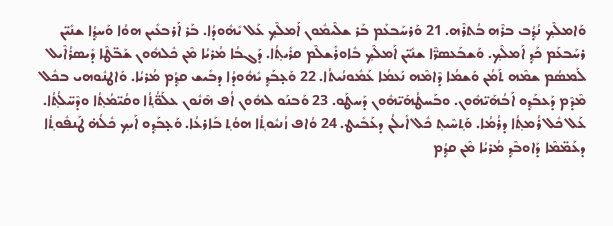ܘܰܐܡܠܶܟ݂ ܢܳܕ݂ܳܒ ܒܪܶܗ ܒܳܬܪܶܗ. 21 ܘܰܪܚܰܒܥܰܡ ܒܰܪ ܫܠܶܝܡܽܘܢ ܐܰܡܠܶܟ݂ ܥܰܠ ܝܺܗܽܘܕܳܐ. ܒܰܪ ܐܰܪܒܥܺܝܢ ܗܘܳܐ ܘܰܚܕ݂ܳܐ ܫܢܺܝ̈ܢ ܪܚܰܒܥܰܡ ܟܰܕ݂ ܐܰܡܠܶܟ݂. ܘܰܫܒܰܥܣܖ̈ܶܐ ܫܢܺܝ̈ܢ ܐܰܡܠܶܟ݂ ܒܽܐܘܪܺܫܠܶܡ ܩܪܺܝܬ݂ܳܐ. ܕܰܓܒܳܐ ܡܳܪܝܳܐ ܡܶܢ ܟܽܠܗܽܘܢ ܫܰܒ̈ܛܶܐ ܕܺܝܣܪܳܐܶܝܠ ܠܰܡܣܳܡ ܫܡܶܗ ܬܰܡܳܢ ܘܰܫܡܳܐ ܕܶܐܡܶܗ ܢܰܥܡܳܐ ܥܰܡܽܘܢܳܝܬܳܐ. 22 ܘܰܥ̣ܒܰܕ݂ ܝܺܗܽܘܕܳܐ ܕܒܺܝܫ ܩܕ݂ܳܡ ܡܳܪܝܳܐ. ܘܰܐܛܢܽܘܗܝ ܒܟܽܠ ܡܶܕܶܡ ܕܰܥܒܰܕ݂ܘ ܐܰܒܳܗܰܝ̈ܗܽܘܢ. ܘܒܰܚܛܳܗܰܝ̈ܗܽܘܢ ܕܰܚܛܰܘ. 23 ܘܰܒܢܰܘ ܠܗܽܘܢ ܐܳܦ ܗܶܢܽܘܢ ܥܠܰܘ̈ܳܬ݂ܳܐ ܘܩܳܝ̈ܡܳܬ݂ܳܐ ܘܕܶܚ̈ܠܳܬ݂ܳܐ. ܥܰܠ ܟܽܠ ܪܳܡܬ݂ܳܐ ܕܪܳܡܳܐ. ܘܰܬ݂ܚܶܝܬ݂ ܟܽܠ ܐܺܝܠܳܢ ܕܥܰܒܺܝܛ. 24 ܘܳܐܦ ܙܳܢܝܽܘܬ݂ܳܐ ܗܘܳܬ݂ ܒܰܐܪܥܳܐ. ܘܰܥ̣ܒܰܕ݂ܘ ܐܰܝܟ݂ ܟܽܠܳܗ̇ ܛܰܢܦܽܘܬ݂ܳܐ ܕܥܰܡ̈ܡܶܐ ܕܰܐܘܒܶܕ݂ ܡܳܪܝܳܐ ܡܶܢ ܩܕ݂ܳܡ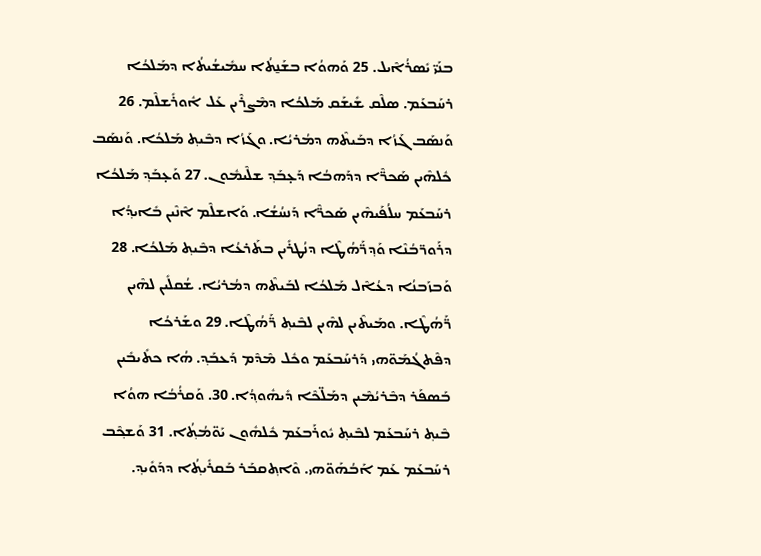ܒܢܰܝ̈ ܝܺܣܪܳܐܶܝܠ. 25 ܘܰܗܘܳܐ ܒܫܰܢ̱ܬܳܐ ܚܡܺܝܫܳܝܬܳܐ ܕܡܰܠܟܳܐ ܪܚܰܒܥܰܡ. ܣܠܶܩ ܫܺܝܫܰܩ ܡܰܠܟܳܐ ܕܡܶܨܪܶܝܢ ܥܰܠ ܐܽܘܪܺܫܠܶܡ. 26 ܘܰܢܣܰܒ ܓܰܙܳܐ ܕܒܰܝܬܶܗ ܕܡܳܪܝܳܐ. ܘܓܰܙܳܐ ܕܒܶܝܬ݂ ܡܰܠܟܳܐ. ܘܰܢܣܰܒ ܟܽܠܗܶܝܢ ܣܰܟܖ̈ܶܐ ܕܕܰܗܒܳܐ ܕܰܥ̣ܒܰܕ݂ ܫܠܶܝܡܽܘܢ. 27 ܘܰܥ̣ܒܰܕ݂ ܡܰܠܟܳܐ ܪܚܰܒܥܰܡ ܚܠܳܦܰܝܗܶܝܢ ܣܰܟܖ̈ܶܐ ܕܰܢܚܳܫܳܐ. ܘܰܐܫܠܶܡ ܐܶܢܶܝܢ ܒܺܐܝܕ݂ܳܐ ܕܪܰܘܖ̈ܒܳܢܶܐ ܘܰܕ݂ܖ̈ܰܗܳܛܶܐ ܕܢܳܛܪܺܝܢ ܒܬܰܪܥܳܐ ܕܒܶܝܬ݂ ܡܰܠܟܳܐ. 28 ܘܰܒܙܰܒܢܳܐ ܕܥܳܐܶܠ ܡܰܠܟܳܐ ܠܒܰܝܬܶܗ ܕܡܳܪܝܳܐ. ܫܳܩܠܺܝܢ ܠܗܶܝܢ ܖ̈ܰܗܳܛܶܐ. ܘܡܰܝܬܶܝܢ ܠܗܶܝܢ ܠܒܶܝܬ݂ ܖ̈ܰܗܳܛܶܐ. 29 ܘܫܰܪܟܳܐ ܕܦܶܬܓܳܡܰܘ̈ܗܝ ܕܰܪܚܰܒܥܰܡ ܘܟܽܠ ܡܶܕܶܡ ܕܰܥܒܰܕ݂. ܗܳܐ ܟܬܺܝܒܺܝܢ ܒܰܣܦܰܪ ܕܒܶܪܝܳܡܶܝܢ ܕܡܰܠ̈ܟܶܐ ܕܺܝܗܽܘܕ݂ܳܐ. 30. ܘܰܩܪܳܒܳܐ ܗܘܳܐ ܒܶܝܬ݂ ܪܚܰܒܥܰܡ ܠܒܶܝܬ݂ ܝܽܘܪܰܒܥܰܡ ܟܽܠܗܽܘܢ ܝܰܘ̈ܡܳܬ݂ܳܐ. 31 ܘܰܫܟ݂ܶܒ ܪܚܰܒܥܰܡ ܥܰܡ ܐܰܒܳܗܰܘ̈ܗܝ. ܘܶܐܬ݂ܩܒܰܪ ܒܰܩܪܺܝܬ݂ܳܐ ܕܕܰܘܺܝܕ݂.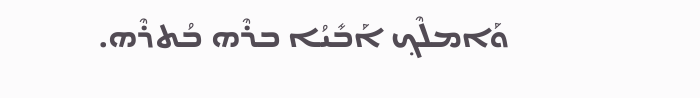ܘܰܐܡܠܶܟ݂ ܐܰܒܺܝܳܐ ܒܪܶܗ ܒܳܬܪܶܗ.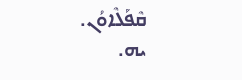ܩܶܦܰܠܶܐܘܳܢ. ܝܗ.